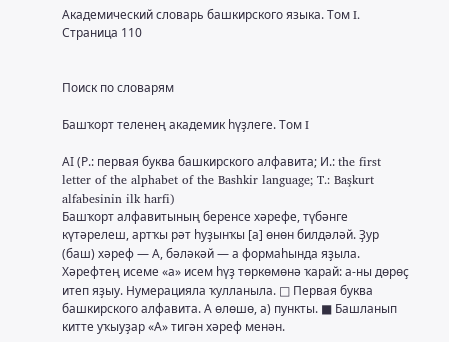Академический словарь башкирского языка. Том I. Страница 110


Поиск по словарям

Башҡорт теленең академик һүҙлеге. Том I

АI (Р.: первая буква башкирского алфавита; И.: the first letter of the alphabet of the Bashkir language; T.: Başkurt alfabesinin ilk harfi)
Башҡорт алфавитының беренсе хәрефе, түбәнге күтәрелеш, артҡы рәт һуҙынҡы [а] өнөн билдәләй. Ҙур (баш) хәреф — А, бәләкәй — а формаһында яҙыла. Хәрефтең исеме «а» исем һүҙ төркөмөнә ҡарай: а-ны дөрөҫ итеп яҙыу. Нумерацияла ҡулланыла. □ Первая буква башкирского алфавита. А өлөшө, а) пункты. ■ Башланып китте уҡыуҙар «А» тигән хәреф менән.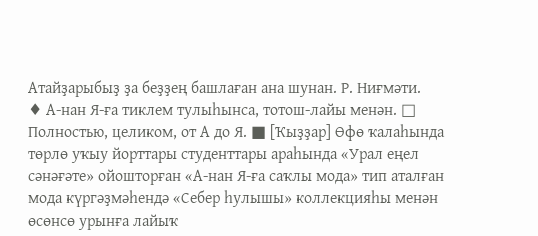Атайҙарыбыҙ ҙа беҙҙең башлаған ана шунан. Р. Ниғмәти.
♦ А-нан Я-ға тиклем тулыһынса, тотош-лайы менән. □ Полностью, целиком, от А до Я. ■ [Ҡыҙҙар] Өфө ҡалаһында төрлө уҡыу йорттары студенттары араһында «Урал еңел сәнәғәте» ойошторған «А-нан Я-ға саҡлы мода» тип аталған мода күргәҙмәһендә «Себер һулышы» коллекцияһы менән өсөнсө урынға лайыҡ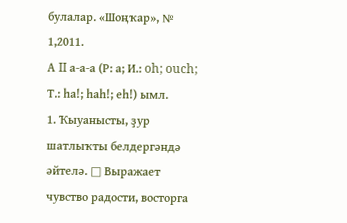булалар. «Шоңҡар», № 1,2011.
А II а-а-а (Р: а; И.: oh; ouch; Т.: һа!; һаһ!; еһ!) ымл.
1. Ҡыуанысты, ҙур шатлыҡты белдергәндә әйтелә. □ Выражает чувство радости, восторга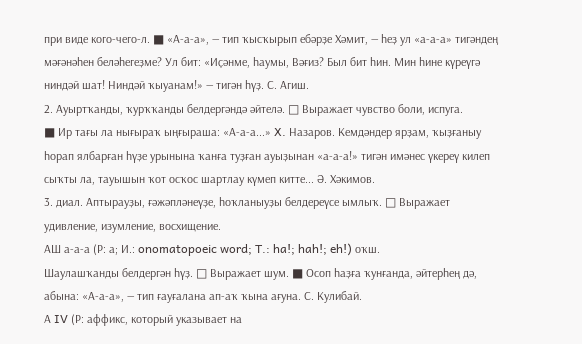при виде кого-чего-л. ■ «А-а-а», — тип ҡысҡырып ебәрҙе Хәмит, — һеҙ ул «а-а-а» тигәндең мәғәнәһен беләһегеҙме? Ул бит: «Иҫәнме, һаумы, Вәғиз? Был бит һин. Мин һине күреүгә ниндәй шат! Ниндәй ҡыуанам!» — тигән һүҙ. С. Агиш.
2. Ауыртҡанды, ҡурҡҡанды белдергәндә әйтелә. □ Выражает чувство боли, испуга.
■ Ир тағы ла нығыраҡ ыңғыраша: «А-а-а...» X. Назаров. Кемдәндер ярҙам, ҡыҙғаныу һорап ялбарған һүҙе урынына ҡанға туҙған ауыҙынан «а-а-а!» тигән имәнес үкереү килеп сыҡты ла, тауышын ҡот осҡос шартлау күмеп китте... Ә. Хәкимов.
3. диал. Аптырауҙы, ғәжәпләнеүҙе, һоҡланыуҙы белдереүсе ымлыҡ. □ Выражает удивление, изумление, восхищение.
АШ а-а-а (Р: а; И.: onomatopoeic word; T.: ha!; hah!; eh!) оҡш.
Шаулашҡанды белдергән һүҙ. □ Выражает шум. ■ Осоп һаҙға ҡунғанда, әйтерһең дә, абына: «А-а-а», — тип ғауғалана ап-аҡ ҡына ағуна. С. Кулибай.
А IV (Р: аффикс, который указывает на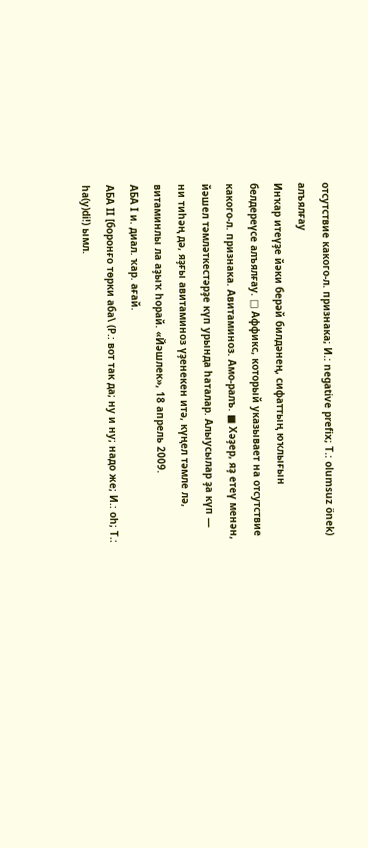отсутствие какого-л. признака; И.: negative prefix; T.: olumsuz önek) алъялғау
Инҡар итеүҙе йәки берәй билдәнең, сифаттың юҡлығын белдереүсе алъялғау. □ Аффикс, который указывает на отсутствие какого-л. признака. Авитаминоз. Амо-ралъ. ■ Хәҙер, яҙ етеү менән, йәшел тәмләткестәрҙе күп урында һаталар. Алыусылар ҙа күп — ни тиһәң дә, яҙғы авитаминоз үҙенекен итә, күңел тәмле лә, витаминлы ла аҙыҡ һорай. «Йәшлек», 18 апрель 2009.
АБА I и. диал. ҡар. ағай.
АБА II [боронғо төрки аба\ (Р.: вот так да; ну и ну; надо же; И.: oh; T.: ha(y)di!) ымл.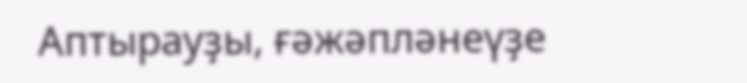Аптырауҙы, ғәжәпләнеүҙе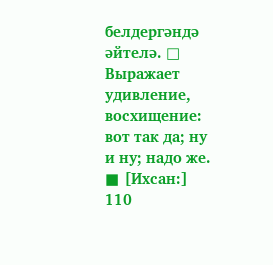белдергәндә әйтелә. □ Выражает удивление, восхищение: вот так да; ну и ну; надо же. ■ [Ихсан:]
110